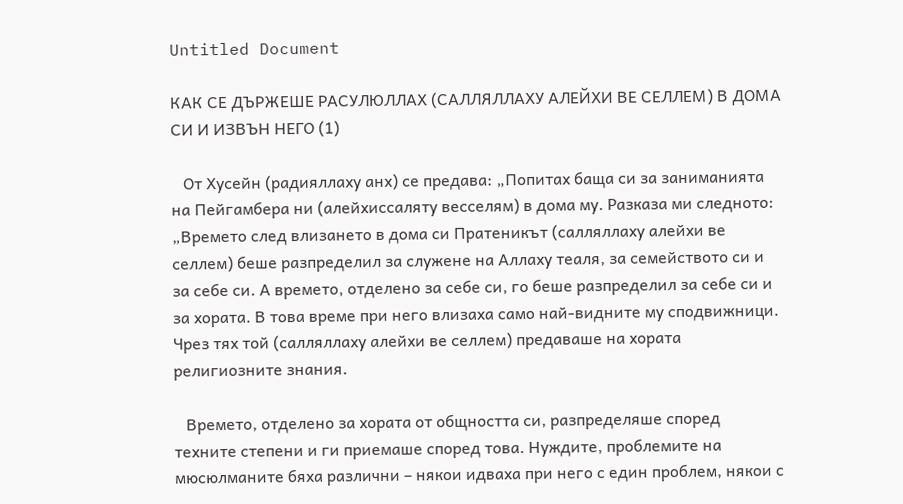Untitled Document

КАК СЕ ДЪРЖЕШЕ РАСУЛЮЛЛАХ (САЛЛЯЛЛАХУ АЛЕЙХИ ВЕ СЕЛЛЕМ) В ДОМА СИ И ИЗВЪН НЕГО (1)

   От Хусейн (радияллаху анх) се предава: „Попитах баща си за заниманията на Пейгамбера ни (алейхиссаляту весселям) в дома му. Разказа ми следното: „Времето след влизането в дома си Пратеникът (салляллаху алейхи ве селлем) беше разпределил за служене на Аллаху теаля, за семейството си и за себе си. А времето, отделено за себе си, го беше разпределил за себе си и за хората. В това време при него влизаха само най-видните му сподвижници. Чрез тях той (салляллаху алейхи ве селлем) предаваше на хората религиозните знания.

   Времето, отделено за хората от общността си, разпределяше според техните степени и ги приемаше според това. Нуждите, проблемите на мюсюлманите бяха различни – някои идваха при него с един проблем, някои с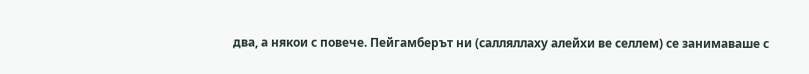два, а някои с повече. Пейгамберът ни (салляллаху алейхи ве селлем) се занимаваше с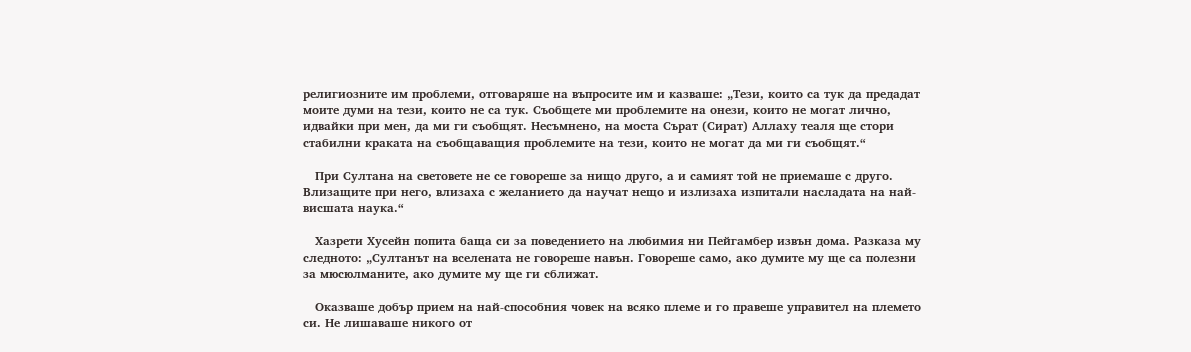религиозните им проблеми, отговаряше на въпросите им и казваше: „Тези, които са тук да предадат моите думи на тези, които не са тук. Съобщете ми проблемите на онези, които не могат лично, идвайки при мен, да ми ги съобщят. Несъмнено, на моста Сърат (Сират) Аллаху теаля ще стори стабилни краката на съобщаващия проблемите на тези, които не могат да ми ги съобщят.“

   При Султана на световете не се говореше за нищо друго, а и самият той не приемаше с друго. Влизащите при него, влизаха с желанието да научат нещо и излизаха изпитали насладата на най-висшата наука.“

   Хазрети Хусейн попита баща си за поведението на любимия ни Пейгамбер извън дома. Разказа му следното: „Султанът на вселената не говореше навън. Говореше само, ако думите му ще са полезни за мюсюлманите, ако думите му ще ги сближат.

   Оказваше добър прием на най-способния човек на всяко племе и го правеше управител на племето си. Не лишаваше никого от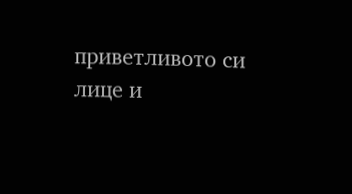приветливото си лице и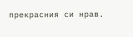прекрасния си нрав.